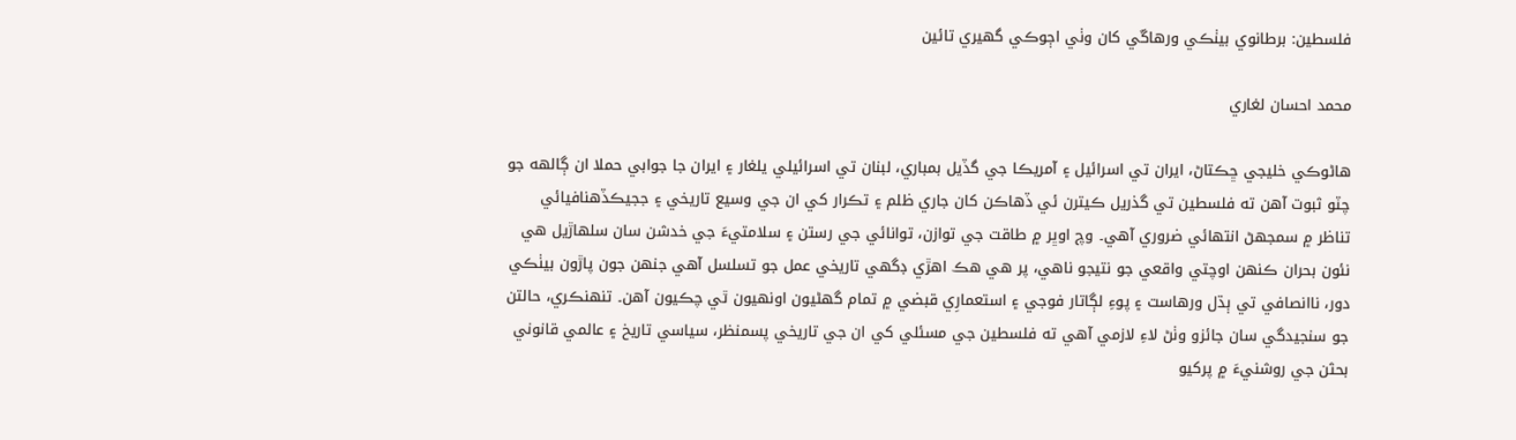فلسطين: برطانوي بيٺڪي ورهاڱي کان وٺي اڄوڪي گهيري تائين

محمد احسان لغاري

هاڻوڪي خليجي ڇڪتاڻ، ايران تي اسرائيل ۽ آمريڪا جي گڏيل بمباري، لبنان تي اسرائيلي يلغار ۽ ايران جا جوابي حملا ان ڳالهه جو چٽو ثبوت آهن ته فلسطين تي گذريل ڪيترن ئي ڏهاڪن کان جاري ظلم ۽ تڪرار کي ان جي وسيع تاريخي ۽ ججيڪڏهنافيائي تناظر ۾ سمجهڻ انتهائي ضروري آهي۔ وچ اوڀر ۾ طاقت جي توازن، توانائي جي رستن ۽ سلامتيءَ جي خدشن سان سلهاڙيل هي نئون بحران ڪنهن اوچتي واقعي جو نتيجو ناهي، پر هي هڪ اهڙي ڊگهي تاريخي عمل جو تسلسل آهي جنهن جون پاڙون بيٺڪي دور، ناانصافي تي ٻڌل ورهاست ۽ پوءِ لڳاتار فوجي ۽ استعمارِي قبضي ۾ تمام گهڻيون اونهيون ٿي چڪيون آهن۔ تنهنڪري، حالتن جو سنجيدگي سان جائزو وٺڻ لاءِ لازمي آهي ته فلسطين جي مسئلي کي ان جي تاريخي پسمنظر، سياسي تاريخ ۽ عالمي قانوني بحثن جي روشنيءَ ۾ پرکيو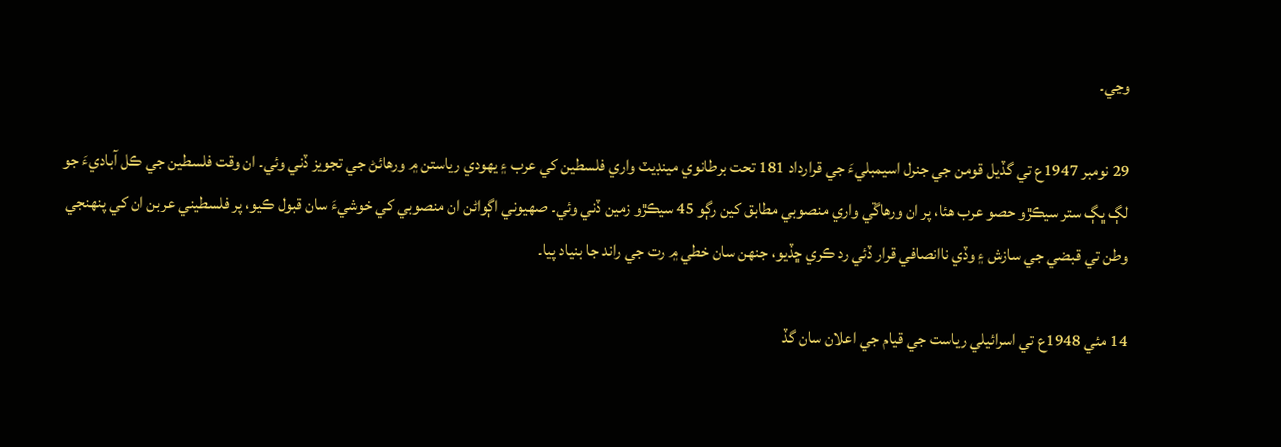وڃي۔

29 نومبر 1947ع تي گڏيل قومن جي جنرل اسيمبليءَ جي قرارداد 181 تحت برطانوي مينڊيٽ واري فلسطين کي عرب ۽ يهودي رياستن ۾ ورهائڻ جي تجويز ڏني وئي۔ ان وقت فلسطين جي ڪل آباديءَ جو لڳ ڀڳ ستر سيڪڙو حصو عرب هئا، پر ان ورهاڱي واري منصوبي مطابق کين رڳو 45 سيڪڙو زمين ڏني وئي۔ صهيوني اڳواڻن ان منصوبي کي خوشيءَ سان قبول ڪيو، پر فلسطيني عربن ان کي پنهنجي وطن تي قبضي جي سازش ۽ وڏي ناانصافي قرار ڏئي رد ڪري ڇڏيو، جنهن سان خطي ۾ رت جي راند جا بنياد پيا۔

14 مئي 1948ع تي اسرائيلي رياست جي قيام جي اعلان سان گڏ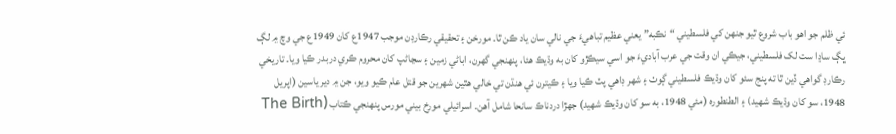ئي ظلم جو اهو باب شروع ٿيو جنهن کي فلسطيني “نڪبه” يعني عظيم تباهيءَ جي نالي سان ياد ڪن ٿا۔ مورخن ۽ تحقيقي رڪارڊن موجب 1947ع کان 1949ع جي وچ ۾ لڳ ڀڳ ساڍا ست لک فلسطيني، جيڪي ان وقت جي عرب آباديءَ جو اسي سيڪڙو کان به وڌيڪ هئا، پنهنجي گهرن، اباڻي زمين ۽ سڃاڻپ کان محروم ڪري دربدر ڪيا ويا۔ تاريخي رڪارڊ گواهي ڏين ٿا ته پنج سئو کان وڌيڪ فلسطيني ڳوٺ ۽ شهر ڊاهي پٽ ڪيا ويا ۽ ڪيترن ئي هنڌن تي خالي هٿين شهرين جو قتل عام ڪيو ويو، جن ۾ دير ياسين (اپريل 1948، سو کان وڌيڪ شهيد) ۽ الطنطوره (مئي 1948، به سو کان وڌيڪ شهيد) جهڙا دردناڪ سانحا شامل آهن۔ اسرائيلي مورخ بيني مورس پنهنجي ڪتاب (The Birth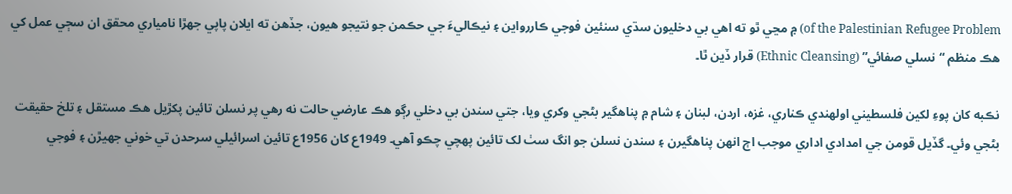of the Palestinian Refugee Problem) ۾ مڃي ٿو ته اهي بي دخليون سڌي سنئين فوجي ڪاررواين ۽ نيڪاليءَ جي حڪمن جو نتيجو هيون، جڏهن ته ايلان پاپي جهڙا نامياري محقق ان سڄي عمل کي هڪ منظم “نسلي صفائي” (Ethnic Cleansing) قرار ڏين ٿا۔

نڪبه کان پوءِ لکين فلسطيني اولهندي ڪناري، غزه، اردن، لبنان ۽ شام ۾ پناهگير بڻجي وکري ويا، جتي سندن بي دخلي رڳو هڪ عارضي حالت نه رهي پر نسلن تائين پکڙيل هڪ مستقل ۽ تلخ حقيقت بڻجي وئي۔ گڏيل قومن جي امدادي اداري موجب اڄ انهن پناهگيرن ۽ سندن نسلن جو انگ سٺ لک تائين پهچي چڪو آهي۔ 1949ع کان 1956ع تائين اسرائيلي سرحدن تي خوني جهيڙن ۽ فوجي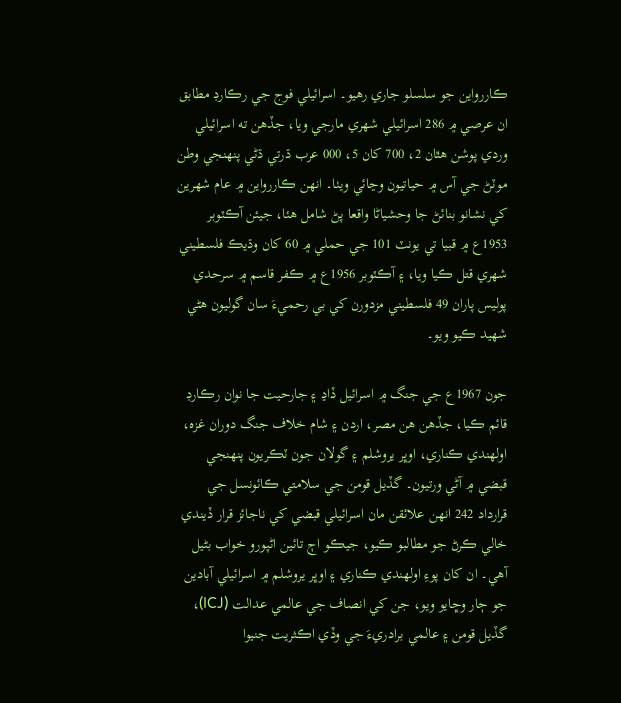ڪاررواين جو سلسلو جاري رهيو۔ اسرائيلي فوج جي رڪارڊ مطابق ان عرصي ۾ 286 اسرائيلي شهري مارجي ويا، جڏهن ته اسرائيلي وردي پوشن هٿان 2، 700 کان 5، 000 عرب ڌرتي ڌڻي پنهنجي وطن موٽڻ جي آس ۾ حياتيون وڃائي ويٺا۔ انهن ڪاررواين ۾ عام شهرين کي نشانو بنائڻ جا وحشياڻا واقعا پڻ شامل هئا، جيئن آڪٽوبر 1953ع ۾ قبيا تي يونٽ 101 جي حملي ۾ 60 کان وڌيڪ فلسطيني شهري قتل ڪيا ويا، ۽ آڪٽوبر 1956ع ۾ ڪفر قاسم ۾ سرحدي پوليس پاران 49 فلسطيني مزدورن کي بي رحميءَ سان گوليون هڻي شهيد ڪيو ويو۔

جون 1967ع جي جنگ ۾ اسرائيل ڏاڍ ۽ جارحيت جا نوان رڪارڊ قائم ڪيا، جڏهن هن مصر، اردن ۽ شام خلاف جنگ دوران غزه، اولهندي ڪناري، اوڀر يروشلم ۽ گولان جون ٽڪريون پنهنجي قبضي ۾ آڻي ورتيون۔ گڏيل قومن جي سلامتي ڪائونسل جي قرارداد 242 انهن علائقن مان اسرائيلي قبضي کي ناجائز قرار ڏيندي خالي ڪرڻ جو مطالبو ڪيو، جيڪو اڄ تائين اڻپورو خواب بڻيل آهي۔ ان کان پوءِ اولهندي ڪناري ۽ اوڀر يروشلم ۾ اسرائيلي آبادين جو ڄار وڇايو ويو، جن کي انصاف جي عالمي عدالت (ICJ)، گڏيل قومن ۽ عالمي برادريءَ جي وڏي اڪثريت جنيوا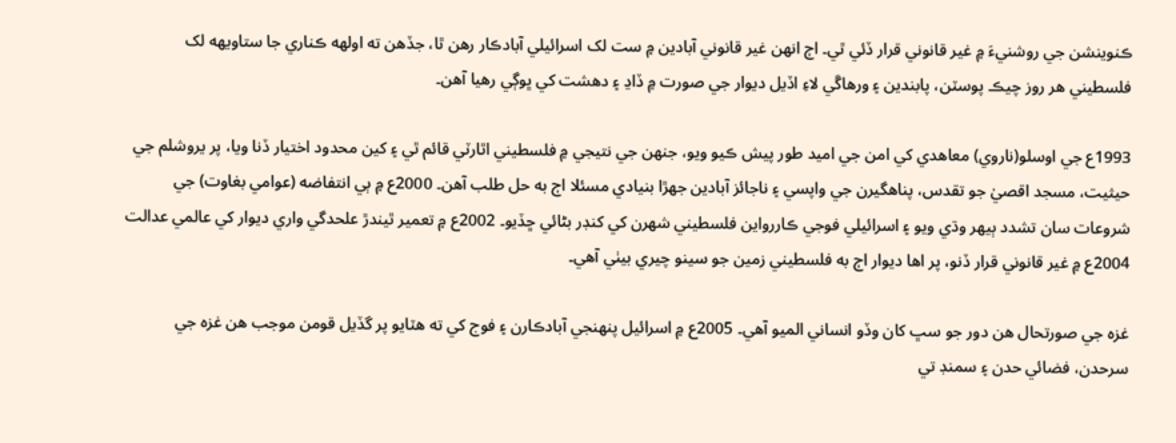ڪنوينشن جي روشنيءَ ۾ غير قانوني قرار ڏئي ٿي۔ اڄ انهن غير قانوني آبادين ۾ ست لک اسرائيلي آبادڪار رهن ٿا، جڏهن ته اولهه ڪناري جا ستاويهه لک فلسطيني هر روز چيڪ پوسٽن، پابندين ۽ ورهاڱي لاءِ اڏيل ديوار جي صورت ۾ ڏاڍ ۽ دهشت کي ڀوڳي رهيا آهن۔

1993ع جي اوسلو(ناروي) معاهدي کي امن جي اميد طور پيش ڪيو ويو، جنهن جي نتيجي ۾ فلسطيني اٿارٽي قائم ٿي ۽ کين محدود اختيار ڏنا ويا، پر يروشلم جي حيثيت، مسجد اقصيٰ جو تقدس، پناهگيرن جي واپسي ۽ ناجائز آبادين جهڙا بنيادي مسئلا اڄ به حل طلب آهن۔ 2000ع ۾ ٻي انتفاضه (عوامي بغاوت) جي شروعات سان تشدد ٻيهر وڌي ويو ۽ اسرائيلي فوجي ڪاررواين فلسطيني شهرن کي کنڊر بڻائي ڇڏيو۔ 2002ع ۾ تعمير ٿيندڙ علحدگي واري ديوار کي عالمي عدالت 2004ع ۾ غير قانوني قرار ڏنو، پر اها ديوار اڄ به فلسطيني زمين جو سينو چيري بيٺي آهي۔

غزه جي صورتحال هن دور جو سڀ کان وڏو انساني الميو آهي۔ 2005ع ۾ اسرائيل پنهنجي آبادڪارن ۽ فوج کي ته هٽايو پر گڏيل قومن موجب هن غزه جي سرحدن، فضائي حدن ۽ سمنڊ تي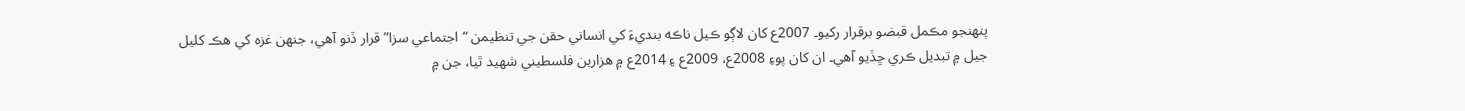پنهنجو مڪمل قبضو برقرار رکيو۔ 2007ع کان لاڳو ڪيل ناڪه بنديءَ کي انساني حقن جي تنظيمن “اجتماعي سزا” قرار ڏنو آهي، جنهن غزه کي هڪ کليل جيل ۾ تبديل ڪري ڇڏيو آهي۔ ان کان پوءِ 2008ع، 2009ع ۽ 2014ع ۾ هزارين فلسطيني شهيد ٿيا، جن ۾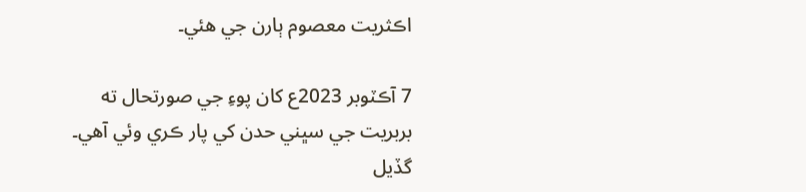اڪثريت معصوم ٻارن جي هئي۔

7 آڪٽوبر 2023ع کان پوءِ جي صورتحال ته بربريت جي سڀني حدن کي پار ڪري وئي آهي۔ گڏيل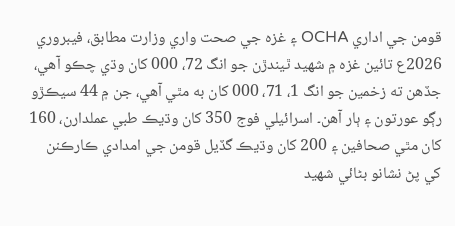قومن جي اداري OCHA ۽ غزه جي صحت واري وزارت مطابق، فيبروري 2026ع تائين غزه ۾ شهيد ٿيندڙن جو انگ 72، 000 کان وڌي چڪو آهي، جڏهن ته زخمين جو انگ 1، 71، 000 کان به مٿي آهي، جن ۾ 44 سيڪڙو رڳو عورتون ۽ ٻار آهن۔ اسرائيلي فوج 350 کان وڌيڪ طبي عملدارن، 160 کان مٿي صحافين ۽ 200 کان وڌيڪ گڏيل قومن جي امدادي ڪارڪنن کي پڻ نشانو بڻائي شهيد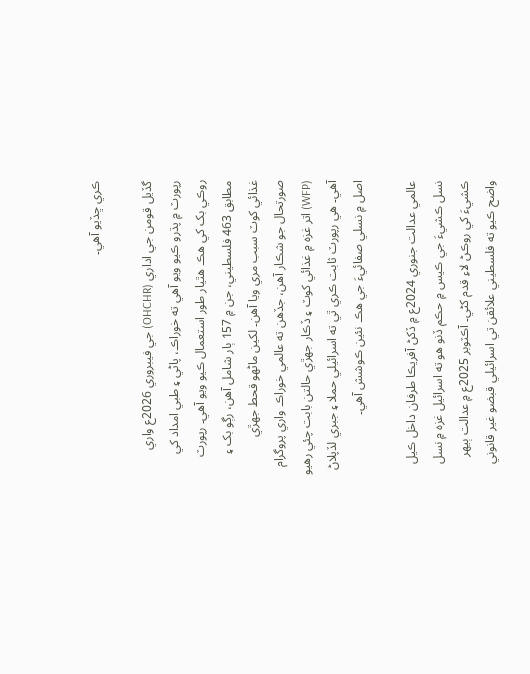ڪري ڇڏيو آهي۔

گڏيل قومن جي اداري (OHCHR) جي فيبروري 2026ع واري رپورٽ ۾ پڌرو ڪيو ويو آهي ته خوراڪ، پاڻي ۽ طبي امداد کي روڪي بک کي هڪ هٿيار طور استعمال ڪيو ويو آهي۔ رپورٽ مطابق 463 فلسطيني، جن ۾ 157 ٻار شامل آهن، رڳو بک ۽ غذائي کوٽ سبب مري ويا آهن۔ لکين ماڻهو قحط جهڙي صورتحال جو شڪار آهن، جڏهن ته عالمي خوراڪ واري پروگرام (WFP) اتر غزه ۾ غذائي کوٽ ۽ ڏڪار جهڙي حالتن بابت چئي رهيو آهي۔ هي رپورٽ ثابت ڪري ٿي ته اسرائيلي حملا ۽ جبري لڏپلاڻ اصل ۾ نسلي صفائيءَ جي هڪ نئين ڪوشش آهي۔

عالمي عدالت جنوري 2024ع ۾ ڏکڻ آفريڪا طرفان داخل ڪيل نسل ڪشيءَ جي ڪيس ۾ حڪم ڏنو هو ته اسرائيل غزه ۾ نسل ڪشيءَ کي روڪڻ لاءِ قدم کڻي۔ آڪٽوبر 2025ع ۾ عدالت ٻيهر واضح ڪيو ته فلسطيني علائقن تي اسرائيلي قبضو غير قانوني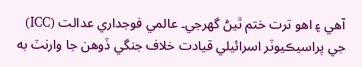آهي ۽ اهو ترت ختم ٿيڻ گهرجي۔ عالمي فوجداري عدالت (ICC) جي پراسيڪيوٽر اسرائيلي قيادت خلاف جنگي ڏوهن جا وارنٽ به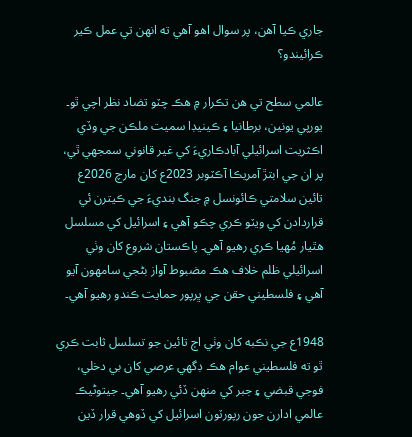جاري ڪيا آهن، پر سوال اهو آهي ته انهن تي عمل ڪير ڪرائيندو؟

عالمي سطح تي هن تڪرار ۾ هڪ چٽو تضاد نظر اچي ٿو۔ يورپي يونين، برطانيا ۽ ڪينيڊا سميت ملڪن جي وڏي اڪثريت اسرائيلي آبادڪاريءَ کي غير قانوني سمجهي ٿي، پر ان جي ابتڙ آمريڪا آڪٽوبر 2023ع کان مارچ 2026ع تائين سلامتي ڪائونسل ۾ جنگ بنديءَ جي ڪيترن ئي قراردادن کي ويٽو ڪري چڪو آهي ۽ اسرائيل کي مسلسل هٿيار مُهيا ڪري رهيو آهي۔ پاڪستان شروع کان وٺي اسرائيلي ظلم خلاف هڪ مضبوط آواز بڻجي سامهون آيو آهي ۽ فلسطيني حقن جي ڀرپور حمايت ڪندو رهيو آهي۔

1948ع جي نڪبه کان وٺي اڄ تائين جو تسلسل ثابت ڪري ٿو ته فلسطيني عوام هڪ ڊگهي عرصي کان بي دخلي، فوجي قبضي ۽ جبر کي منهن ڏئي رهيو آهي۔ جيتوڻيڪ عالمي ادارن جون رپورٽون اسرائيل کي ڏوهي قرار ڏين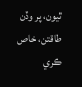ٿيون، پر وڏن طاقتن، خاص ڪري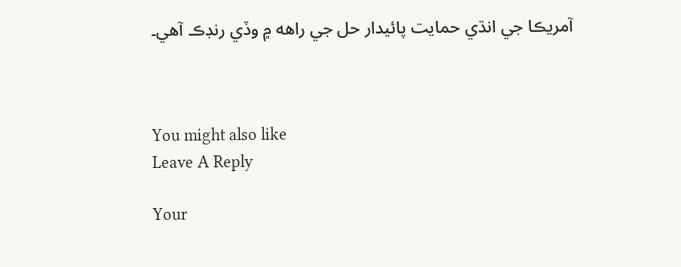آمريڪا جي انڌي حمايت پائيدار حل جي راهه ۾ وڏي رنڊڪ آهي۔



You might also like
Leave A Reply

Your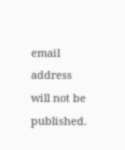email address will not be published.